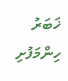ޚަބަރު
ހިންމަފުށި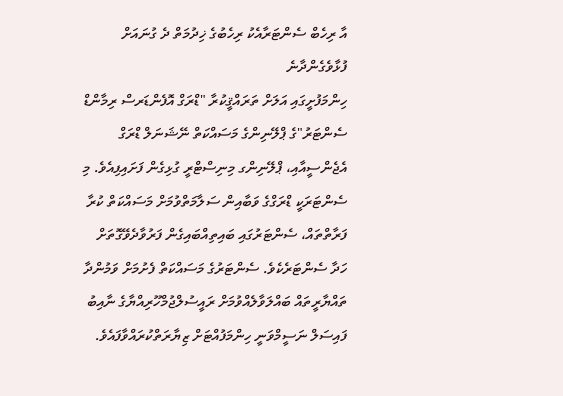އާ ރިހެބް ސެންޓަރާއެކު ރިހެބުގެ ޚިދުމަތް ދެ ގުނައަށް ފުޅާވެގެންދާނެ
ހިންމަފުށީގައި އަލަށް ތަރައްޤީކުރާ "ޑްރަގް އޮފެންޑަރސް ރިމާންޑް ސެންޓަރު"ގެ ޕްލޭނިންގެ މަސައްކަތް ނޭޝަނަލް ޑްރަގް އެޖެންސީއާއި، ޕްލޭނިންގ މިނިސްޓްރީ ގުޅިގެން ފަށައިފިއެވެ. މި ސެންޓަރަކީ ޑްރަގްގެ ވަބާއިން ސަލާމަތްވުމަށް މަސައްކަތް ކުރާ ފަރާތްތައް، ސެންޓަރުގައި ބައިތިއްބައިގެން ފަރުވާދެވޭގޮތަށް ހަދާ ސެންޓަރެކެވެ. ސެންޓަރުގެ މަސައްކަތް ފެށުމަށް ވަމުންދާ ތައްޔާރީތައް ބައްލަވާލެއްވުމަށް ރައީސުލްޖުމްހޫރިއްޔާގެ ނާއިބު ފައިސަލް ނަސީމްވަނީ ހިންމަފުއްޓަށް ޒިޔާރަތްކުރައްވާފައެވެ.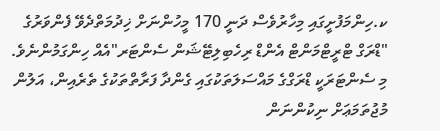ކ.ހިންމަފުށީގައި މިހާރުވެސް ދަނީ 170 މީހުންނަށް ޚިދުމަތްދެވޭ ފެންވަރުގެ "ޑްރަގް ޓްރީޓްމަންޓް އެންޑް ރިހެބިލިޓޭޝަން ސެންޓަރ"އެއް ހިންގަމުންނެވެ. މި ސެންޓަރަކީ ޑްރަގްގެ މައްސަލަތަކުގައި ގެންދާ ފަރާތްތަކުގެ ތެރެއިން، އަލުން މުޖުތަމަޢަށް ނިކުންނަން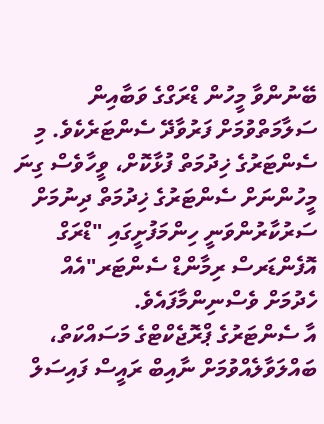ބޭނުންވާ މީހުން ޑްރަގްގެ ވަބާއިން ސަލާމަތްވުމަށް ފަރުވާދޭ ސެންޓަރެކެވެ. މި ސެންޓަރުގެ ޚިދުމަތް ފުޅާކޮށް، ވީހާވެސް ގިނަ މީހުންނަށް ސެންޓަރުގެ ޚިދުމަތް ދިނުމަށް ސަރުކާރުންވަނީ ހިންމަފުށީގައި "ޑްރަގް އޮފެންޑަރސް ރިމާންޑް ސެންޓަރ"އެއް ހެދުމަށް ވެސްނިންމާފައެވެ.
އާ ސެންޓަރުގެ ޕްރޮޖެކްޓްގެ މަސައްކަތް، ބައްލަވާލެއްވުމަށް ނާއިބް ރައީސް ފައިސަލް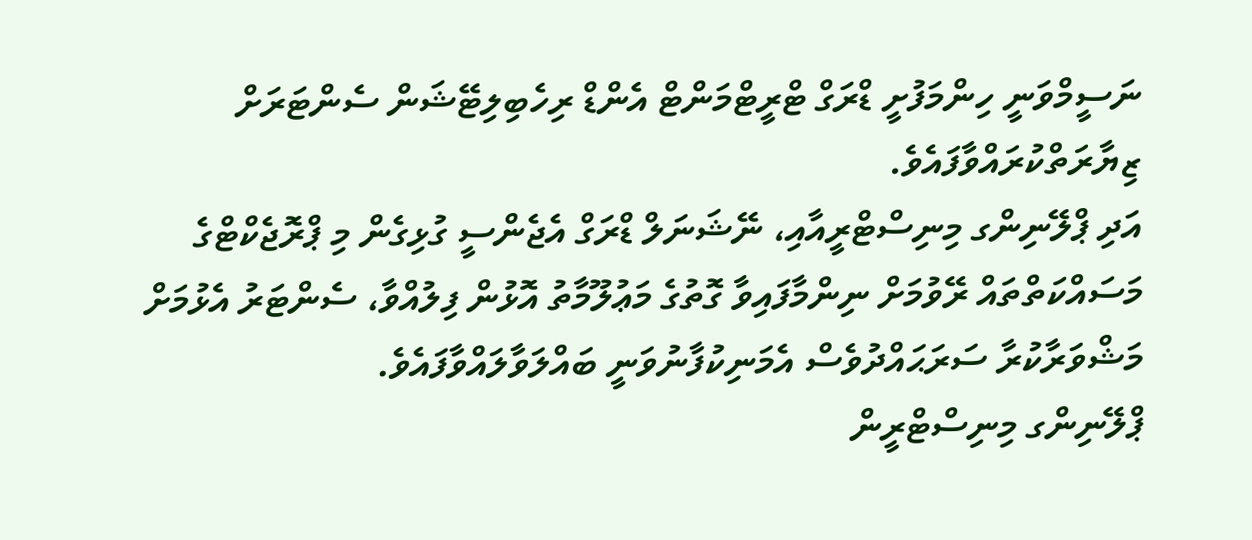ނަސީމްވަނީ ހިންމަފުށީ ޑްރަގް ޓްރީޓްމަންޓް އެންޑް ރިހެބިލިޓޭޝަން ސެންޓަރަށް ޒިޔާރަތްކުރައްވާފައެވެ.
އަދި ޕްލޭނިންގ މިނިސްޓްރީއާއި، ނޭޝަނަލް ޑްރަގް އެޖެންސީ ގުޅިގެން މި ޕްރޮޖެކްޓްގެ މަސައްކަތްތައް ރޭވުމަށް ނިންމާފައިވާ ގޮތުގެ މަޢުލޫމާތު އޮޅުން ފިލުއްވާ، ސެންޓަރު އެޅުމަށް މަޝްވަރާކުރާ ސަރަޙައްދުވެސް އެމަނިކުފާނުވަނީ ބައްލަވާލައްވާފައެވެ.
ޕްލޭނިންގ މިނިސްޓްރީން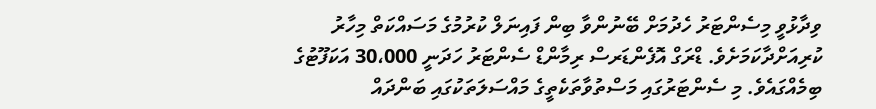ވިދާޅުވީ މިސެންޓަރު ހެދުމަށް ބޭނުންވާ ބިން ފައިނަލް ކުރުމުގެ މަސައްކަތް މިހާރު ކުރިއަށްދާކަމަށެވެ. ޑްރަގް އޮފެންޑަރސް ރިމާންޑް ސެންޓަރު ހަދަނީ 30،000 އަކަފޫޓުގެ ބިމެއްގައެވެ. މި ސެންޓަރުގައި މަސްތުވާތަކެތީގެ މައްސަލަތަކުގައި ބަންދައް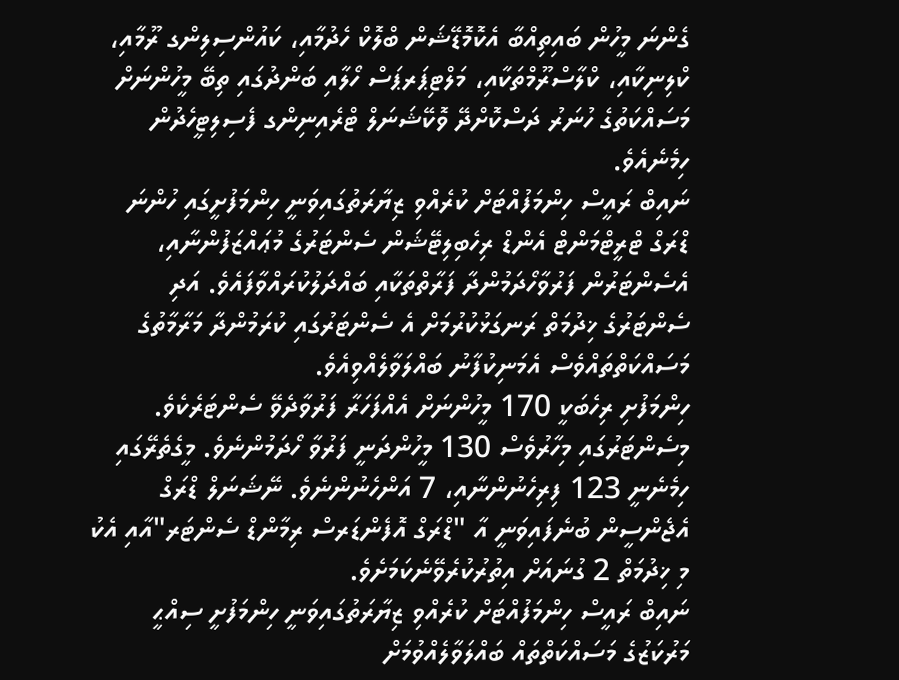ގެންނަ މީހުން ބައިތިއްބާ އެކޮމޮޑޭޝަން ބްލޮކް ހެދުމާއި، ކައުންސިލިންގ ރޫމާއި، ކްލިނިކާއި، ކްލާސްރޫމްތަކާއި، މަލްޓިޕަރޕަސް ހޯލާއި ބަންދުގައި ތިބޭ މީހުންނަށް މަސައްކަތުގެ ހުނަރު ދަސްކޮށްދޭ ވޮކޭޝަނަލް ޓްރެއިނިންގ ފެސިލިޓީހެދުން ހިމެނެއެވެ.
ނައިބް ރައީސް ހިންމަފުއްޓަށް ކުރެއްވި ޒިޔާރަތުގައިވަނީ ހިންމަފުށީގައި ހުންނަ ޑްރަގް ޓްރީޓްމަންޓް އެންޑް ރިހެބިލިޓޭޝަން ސެންޓަރުގެ މުޢައްޒަފުންނާއި، އެސެންޓަރުން ފަރުވާހޯދަމުންދާ ފަރާތްތަކާއި ބައްދަލުކުރައްވާފައެވެ. އަދި ސެންޓަރުގެ ޚިދުމަތް ރަނގަޅުކުރުމަށް އެ ސެންޓަރުގައި ކުރަމުންދާ މަރާމާތުގެ މަސައްކަތްތައްވެސް އެމަނިކުފާނު ބައްލަވާލެއްވިއެވެ.
ހިންމަފުށި ރިހެބަކީ 170 މީހުންނަށް އެއްފަހަރާ ފަރުވާދެވޭ ސެންޓަރެކެވެ. މިސެންޓަރުގައި މިހާރުވެސް 130 މީހުންދަނީ ފަރުވާ ހޯދަމުންނެވެ. މީގެތެރޭގައި ހިމެނެނީ 123 ފިރިހެނުންނާއި، 7 އަންހެނުންނެވެ. ނޭޝަނަލް ޑްރަގް އެޖެންސީން ބުނެފައިވަނީ އާ "ޑްރަގް އޮފެންޑަރސް ރިމާންޑް ސެންޓަރ"އާއި އެކު މި ޚިދުމަތް 2 ގުނައަށް އިތުރުކުރެވޭނެކަމަށެވެ.
ނައިބް ރައީސް ހިންމަފުއްޓަށް ކުރެއްވި ޒިޔާރަތުގައިވަނީ ހިންމަފުށީ ސިއްޙީ މަރުކަޒުގެ މަސައްކަތްތައް ބައްލަވާލެއްވުމަށް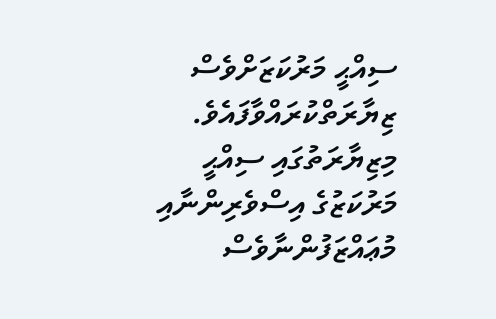ސިއްޙީ މަރުކަޒަށްވެސް ޒިޔާރަތްކުރައްވާފައެވެ. މިޒިޔާރަތުގައި ސިއްޙީ މަރުކަޒުގެ އިސްވެރިންނާއި މުޢައްޒަފުންނާވެސް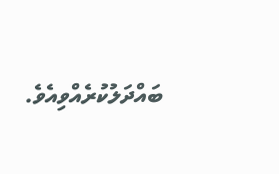ބައްދަލުކުރެއްވިއެވެ.